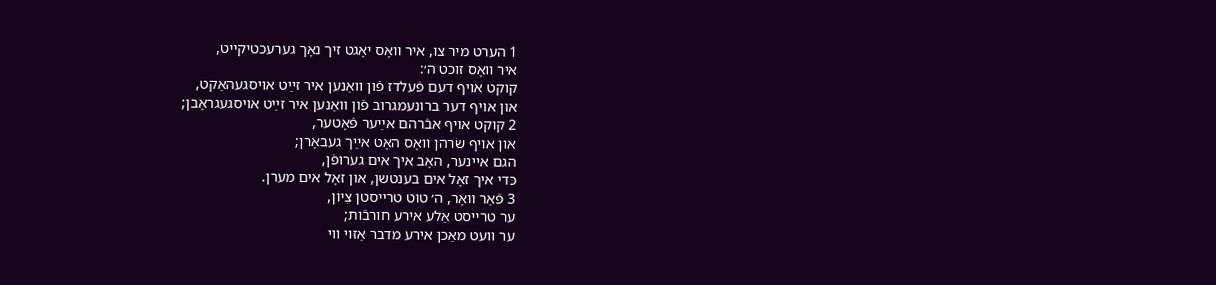1 הערט מיר צו, איר װאָס יאָגט זיך נאָך גערעכטיקײט,
איר װאָס זוכט ה׳:
קוקט אױף דעם פֿעלדז פֿון װאַנען איר זײַט אױסגעהאַקט,
און אױף דער ברונעמגרוב פֿון װאַנען איר זײַט אױסגעגראָבן;
2 קוקט אױף אבֿרהם אײַער פֿאָטער,
און אױף שׂרהן װאָס האָט אײַך געבאָרן;
הגם אײנער, האָב איך אים גערופֿן,
כּדי איך זאָל אים בענטשן, און זאָל אים מערן.
3 פֿאַר װאָר, ה׳ טוט טרײסטן צִיוֹן,
ער טרײסט אַלע אירע חורבֿות;
ער װעט מאַכן אירע מדבר אַזױ װי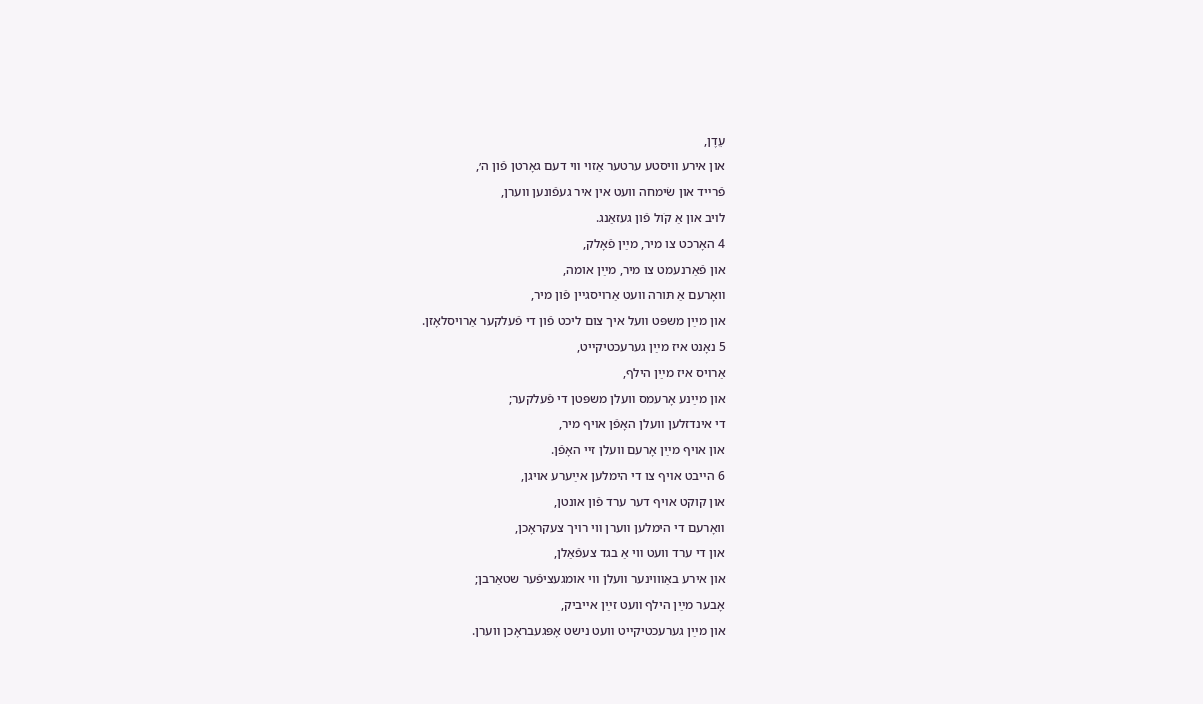עֵדֶן,
און אירע װיסטע ערטער אַזױ װי דעם גאָרטן פֿון ה׳,
פֿרײד און שׂימחה װעט אין איר געפֿונען װערן,
לױב און אַ קֹול פֿון געזאַנג.
4 האָרכט צו מיר, מײַן פֿאָלק,
און פֿאַרנעמט צו מיר, מײַן אומה,
װאָרעם אַ תּורה װעט אַרױסגײן פֿון מיר,
און מײַן משפּט װעל איך צום ליכט פֿון די פֿעלקער אַרױסלאָזן.
5 נאָנט איז מײַן גערעכטיקײט,
אַרױס איז מײַן הילף,
און מײַנע אָרעמס װעלן משפּטן די פֿעלקער;
די אינדזלען װעלן האָפֿן אױף מיר,
און אױף מײַן אָרעם װעלן זײ האָפֿן.
6 הײבט אױף צו די הימלען אײַערע אױגן,
און קוקט אױף דער ערד פֿון אונטן,
װאָרעם די הימלען װערן װי רױך צעקראָכן,
און די ערד װעט װי אַ בגד צעפֿאַלן,
און אירע באַװױנער װעלן װי אומגעציפֿער שטאַרבן;
אָבער מײַן הילף װעט זײַן אײביק,
און מײַן גערעכטיקײט װעט נישט אָפּגעבראָכן װערן.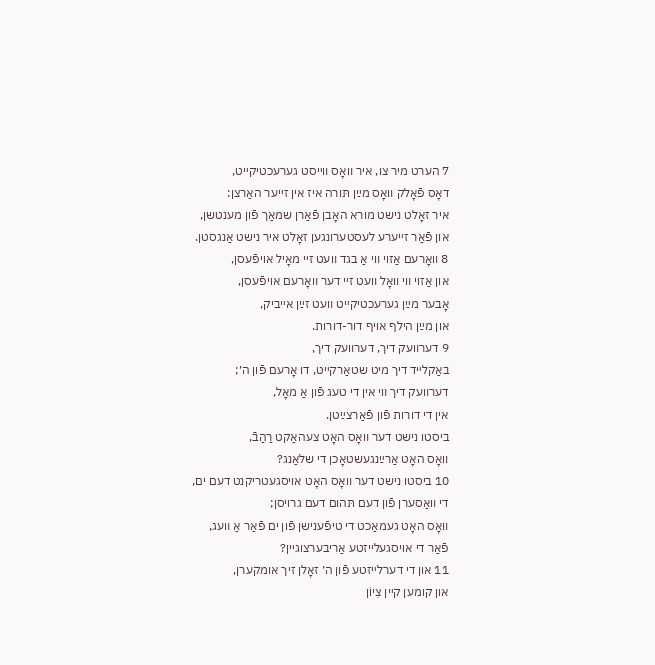7 הערט מיר צו, איר װאָס װײסט גערעכטיקײט,
דאָס פֿאָלק װאָס מײַן תּורה איז אין זײער האַרצן:
איר זאָלט נישט מורא האָבן פֿאַרן שמאַך פֿון מענטשן,
און פֿאַר זײערע לעסטערונגען זאָלט איר נישט אַנגסטן.
8 װאָרעם אַזױ װי אַ בגד װעט זײ מאָיל אױפֿעסן,
און אַזױ װי װאָל װעט זײ דער װאָרעם אױפֿעסן,
אָבער מײַן גערעכטיקײט װעט זײַן אײביק,
און מײַן הילף אױף דור-דורות.
9 דערװעק דיך, דערװעק דיך,
באַקלײד דיך מיט שטאַרקײט, דו אָרעם פֿון ה׳;
דערװעק דיך װי אין די טעג פֿון אַ מאָל,
אין די דורות פֿון פֿאַרצײַטן.
ביסטו נישט דער װאָס האָט צעהאַקט רַהַבֿ,
װאָס האָט אַרײַנגעשטאָכן די שלאַנג?
10 ביסטו נישט דער װאָס האָט אױסגעטריקנט דעם ים,
די װאַסערן פֿון דעם תּהום דעם גרױסן;
װאָס האָט געמאַכט די טיפֿענישן פֿון ים פֿאַר אַ װעג,
פֿאַר די אױסגעלײזטע אַריבערצוגײן?
11 און די דערלײזטע פֿון ה׳ זאָלן זיך אומקערן,
און קומען קײן צִיוֹן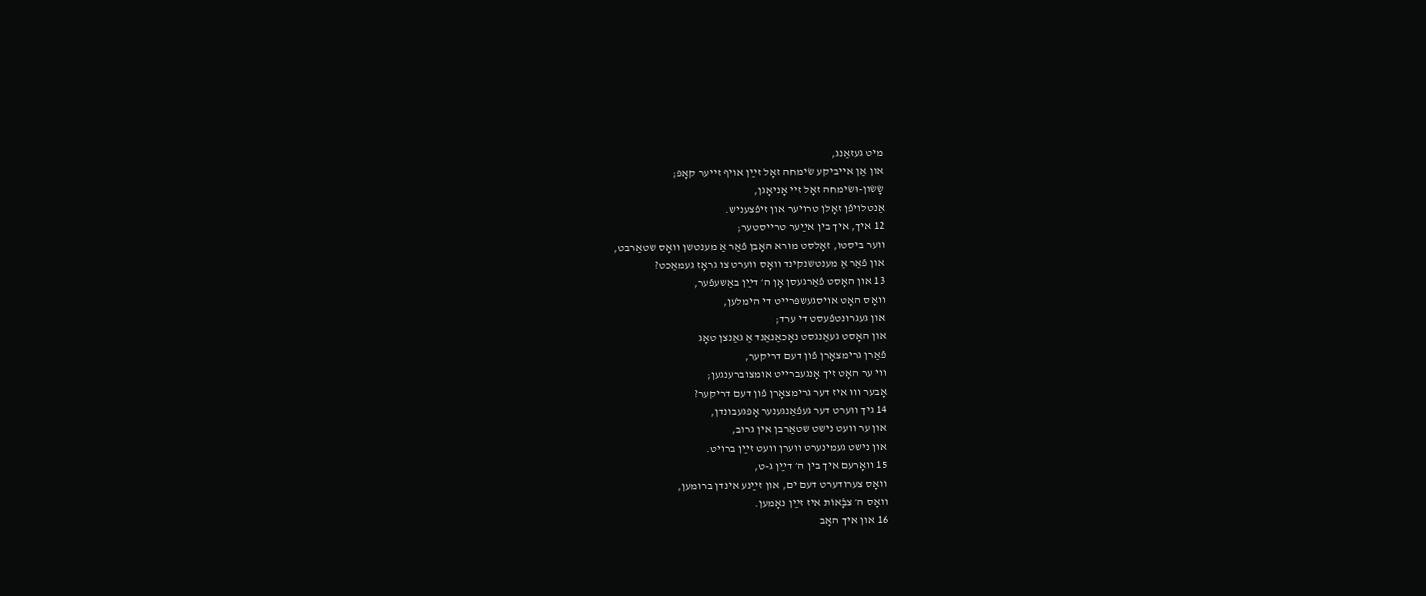מיט געזאַנג,
און אַן אײביקע שׂימחה זאָל זײַן אױף זײער קאָפּ;
שָׂשׂון-וּשׂימחה זאָל זײ אָניאָגן,
אַנטלױפֿן זאָלן טרױער און זיפֿצעניש.
12 איך, איך בין אײַער טרײסטער;
װער ביסטו, זאָלסט מורא האָבן פֿאַר אַ מענטשן װאָס שטאַרבט,
און פֿאַר אַ מענטשנקינד װאָס װערט צו גראָז געמאַכט?
13 און האָסט פֿאַרגעסן אָן ה׳ דײַן באַשעפֿער,
װאָס האָט אױסגעשפּרײט די הימלען,
און געגרונטפֿעסט די ערד;
און האָסט געאַנגסט נאָכאַנאַנד אַ גאַנצן טאָג
פֿאַרן גרימצאָרן פֿון דעם דריקער,
װי ער האָט זיך אָנגעברײט אומצוברענגען;
אָבער װוּ איז דער גרימצאָרן פֿון דעם דריקער?
14 גיך װערט דער געפֿאַנגענער אָפּגעבונדן,
און ער װעט נישט שטאַרבן אין גרוב,
און נישט געמינערט װערן װעט זײַן ברױט.
15 װאָרעם איך בין ה׳ דײַן ג-ט,
װאָס צערודערט דעם ים, און זײַנע אינדן ברומען,
װאָס ה׳ צבָֿאוֹת איז זײַן נאָמען.
16 און איך האָב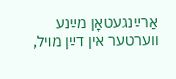אַרײַנגעטאָן מײַנע װערטער אין דײַן מױל,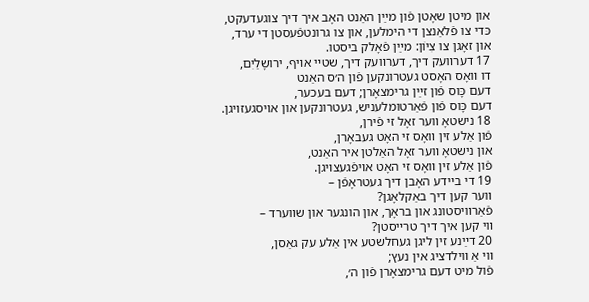און מיטן שאָטן פֿון מײַן האַנט האָב איך דיך צוגעדעקט,
כּדי צו פֿלאַנצן די הימלען, און צו גרונטפֿעסטן די ערד,
און זאָגן צו צִיוֹן: מײַן פֿאָלק ביסטו.
17 דערװעק דיך, דערװעק דיך, שטײ אױף, ירושָלַיִם,
דו װאָס האָסט געטרונקען פֿון ה׳ס האַנט
דעם כָּוס פֿון זײַן גרימצאָרן; דעם בעכער,
דעם כָּוס פֿון פֿאַרטומלעניש, געטרונקען און אױסגעזױגן.
18 נישטאָ װער זאָל זי פֿירן,
פֿון אַלע זין װאָס זי האָט געבאָרן,
און נישטאָ װער זאָל האַלטן איר האַנט,
פֿון אַלע זין װאָס זי האָט אױפֿגעצױגן.
19 די בײדע האָבן דיך געטראָפֿן –
װער קען דיך באַקלאָגן?
פֿאַרװיסטונג און בראָך, און הונגער און שװערד –
װי קען איך דיך טרײסטן?
20 דײַנע זין ליגן געחלשטע אין אַלע עק גאַסן,
װי אַ װילדציג אין נעץ;
פֿול מיט דעם גרימצאָרן פֿון ה׳,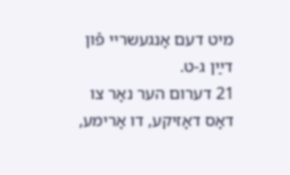מיט דעם אָנגעשרײ פֿון דײַן ג-ט.
21 דערום הער נאָר צו דאָס דאָזיקע, דו אָרימע,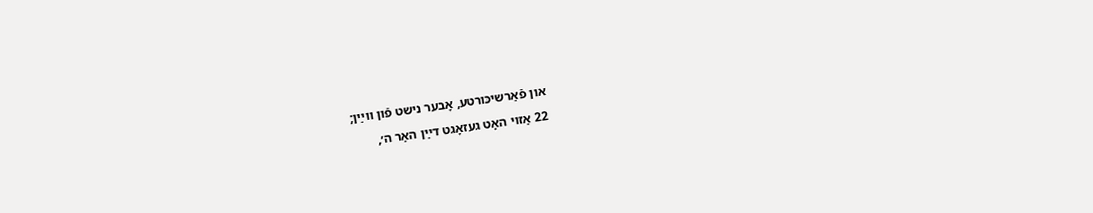און פֿאַרשיכּורטע, אָבער נישט פֿון װײַן;
22 אַזױ האָט געזאָגט דײַן האַר ה׳,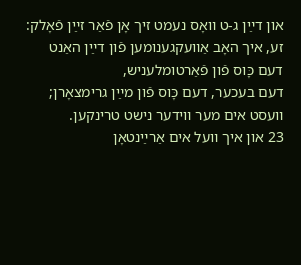און דײַן ג-ט װאָס נעמט זיך אָן פֿאַר זײַן פֿאָלק:
זע, איך האָב אַװעקגענומען פֿון דײַן האַנט
דעם כָּוס פֿון פֿאַרטומלעניש,
דעם בעכער, דעם כָּוס פֿון מײַן גרימצאָרן;
װעסט אים מער װידער נישט טרינקען.
23 און איך װעל אים אַרײַנטאָן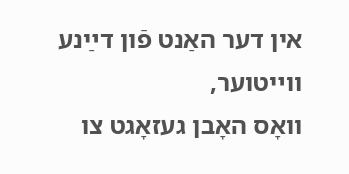אין דער האַנט פֿון דײַנע װײטוער,
װאָס האָבן געזאָגט צו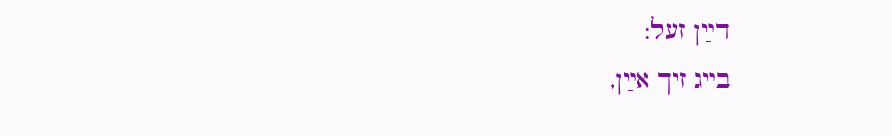דײַן זעל:
בײג זיך אײַן,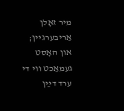מיר זאָלן אַריבערגײן;
און האָסט געמאַכט װי די ערד דײַן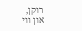רוקן,
און װי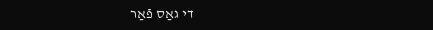די גאַס פֿאַר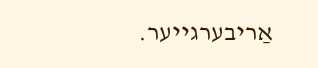אַריבערגײער.